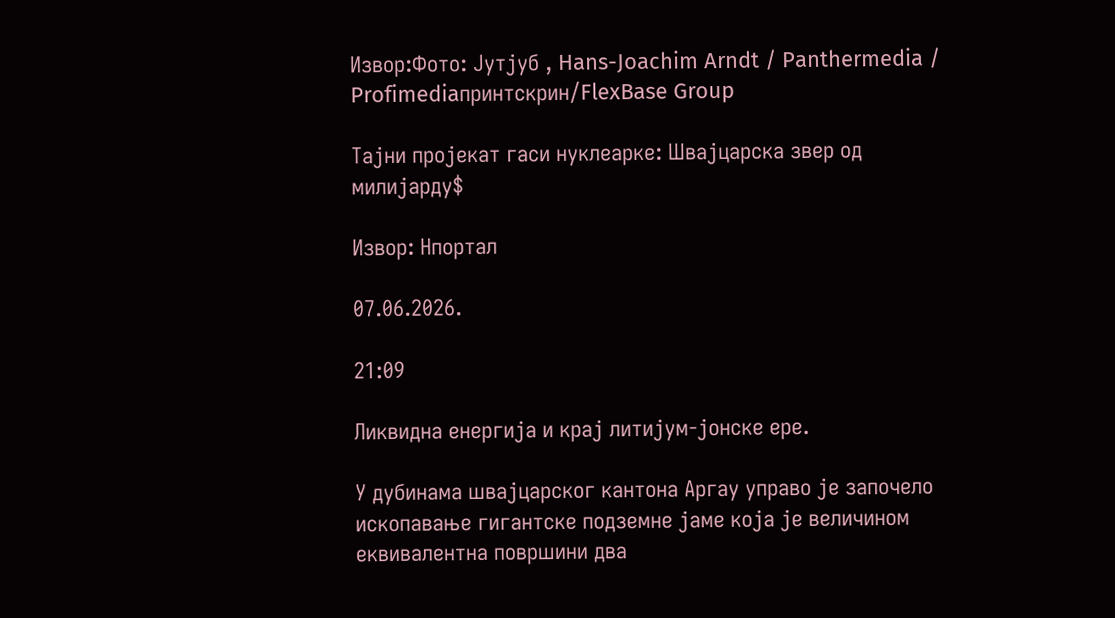Извор:Фото: Јутјуб , Hans-Joachim Arndt / Panthermedia / Profimediaпринтскрин/FlexBase Group

Тајни пројекат гаси нуклеарке: Швајцарска звер од милијарду$

Извор: Нпортал

07.06.2026.

21:09

Ликвидна енергија и крај литијум-јонске ере.

У дубинама швајцарског кантона Аргау управо је започело ископавање гигантске подземне јаме која је величином еквивалентна површини два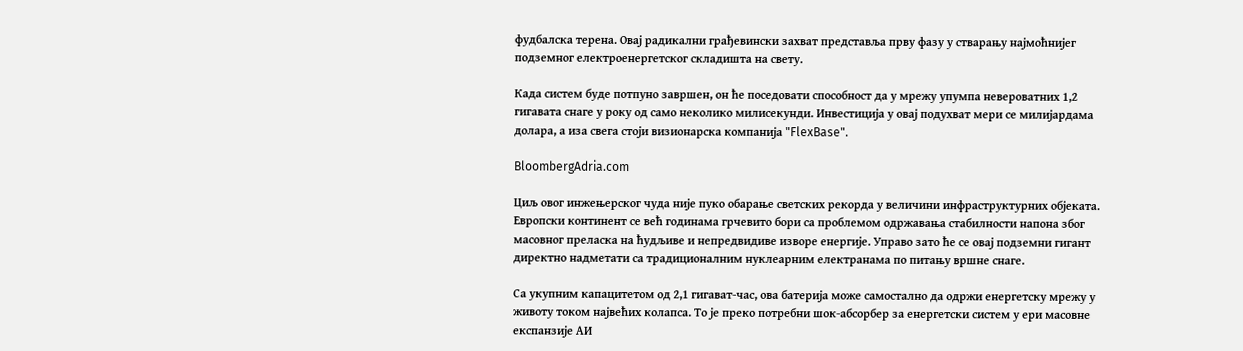фудбалска терена. Овај радикални грађевински захват представља прву фазу у стварању најмоћнијег подземног електроенергетског складишта на свету.

Када систем буде потпуно завршен, он ће поседовати способност да у мрежу упумпа невероватних 1,2 гигавата снаге у року од само неколико милисекунди. Инвестиција у овај подухват мери се милијардама долара, а иза свега стоји визионарска компанија "FlexBase".

BloombergAdria.com

Циљ овог инжењерског чуда није пуко обарање светских рекорда у величини инфраструктурних објеката. Европски континент се већ годинама грчевито бори са проблемом одржавања стабилности напона због масовног преласка на ћудљиве и непредвидиве изворе енергије. Управо зато ће се овај подземни гигант директно надметати са традиционалним нуклеарним електранама по питању вршне снаге.

Са укупним капацитетом од 2,1 гигават-час, ова батерија може самостално да одржи енергетску мрежу у животу током највећих колапса. То је преко потребни шок-абсорбер за енергетски систем у ери масовне експанзије АИ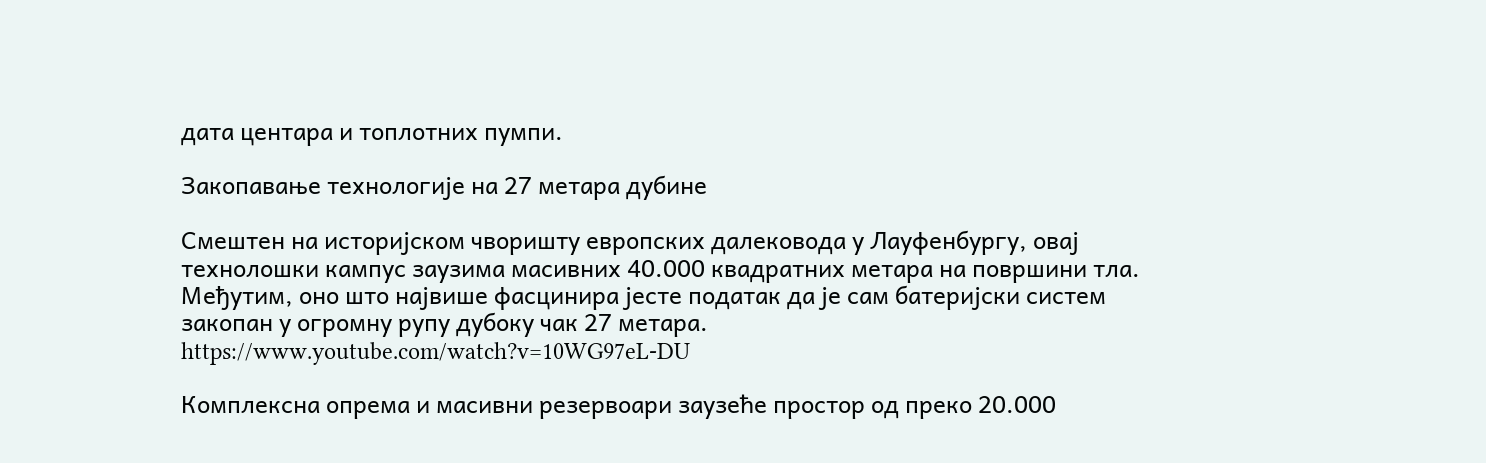дата центара и топлотних пумпи.

Закопавање технологије на 27 метара дубине

Смештен на историјском чворишту европских далековода у Лауфенбургу, овај технолошки кампус заузима масивних 40.000 квадратних метара на површини тла. Међутим, оно што највише фасцинира јесте податак да је сам батеријски систем закопан у огромну рупу дубоку чак 27 метара. https://www.youtube.com/watch?v=10WG97eL-DU

Комплексна опрема и масивни резервоари заузеће простор од преко 20.000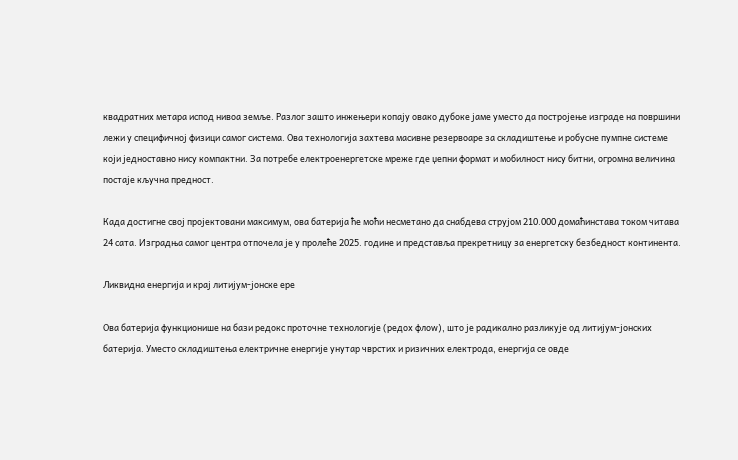квадратних метара испод нивоа земље. Разлог зашто инжењери копају овако дубоке јаме уместо да постројење изграде на површини лежи у специфичној физици самог система. Ова технологија захтева масивне резервоаре за складиштење и робусне пумпне системе који једноставно нису компактни. За потребе електроенергетске мреже где џепни формат и мобилност нису битни, огромна величина постаје кључна предност.

Када достигне свој пројектовани максимум, ова батерија ће моћи несметано да снабдева струјом 210.000 домаћинстава током читава 24 сата. Изградња самог центра отпочела је у пролеће 2025. године и представља прекретницу за енергетску безбедност континента.

Ликвидна енергија и крај литијум-јонске ере

Ова батерија функционише на бази редокс проточне технологије (редоx флоw), што је радикално разликује од литијум-јонских батерија. Уместо складиштења електричне енергије унутар чврстих и ризичних електрода, енергија се овде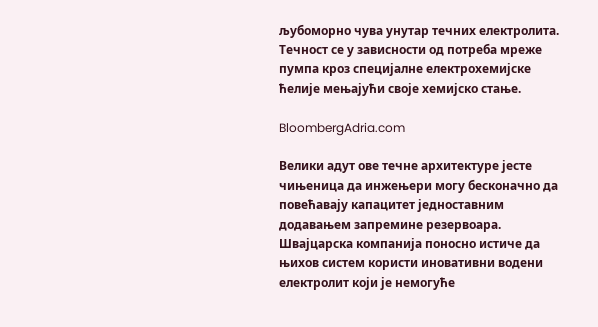љубоморно чува унутар течних електролита. Течност се у зависности од потреба мреже пумпа кроз специјалне електрохемијске ћелије мењајући своје хемијско стање.

BloombergAdria.com

Велики адут ове течне архитектуре јесте чињеница да инжењери могу бесконачно да повећавају капацитет једноставним додавањем запремине резервоара. Швајцарска компанија поносно истиче да њихов систем користи иновативни водени електролит који је немогуће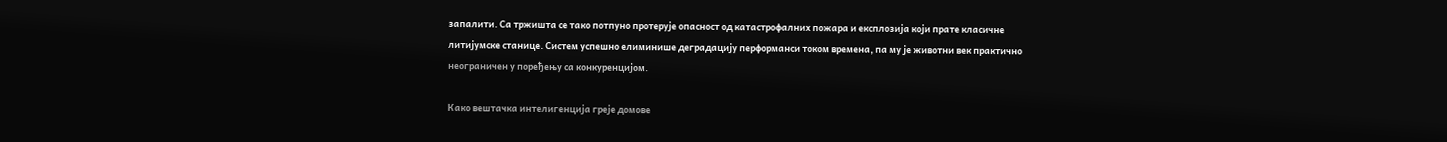запалити. Са тржишта се тако потпуно протерује опасност од катастрофалних пожара и експлозија који прате класичне литијумске станице. Систем успешно елиминише деградацију перформанси током времена, па му је животни век практично неограничен у поређењу са конкуренцијом.

Како вештачка интелигенција греје домове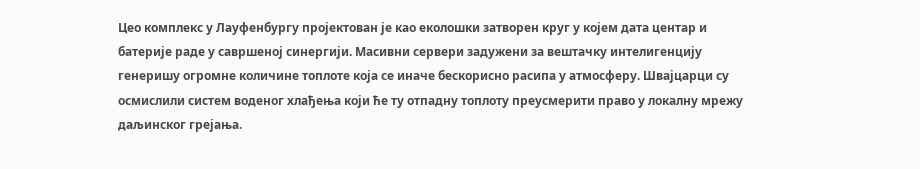Цео комплекс у Лауфенбургу пројектован је као еколошки затворен круг у којем дата центар и батерије раде у савршеној синергији. Масивни сервери задужени за вештачку интелигенцију генеришу огромне количине топлоте која се иначе бескорисно расипа у атмосферу. Швајцарци су осмислили систем воденог хлађења који ће ту отпадну топлоту преусмерити право у локалну мрежу даљинског грејања.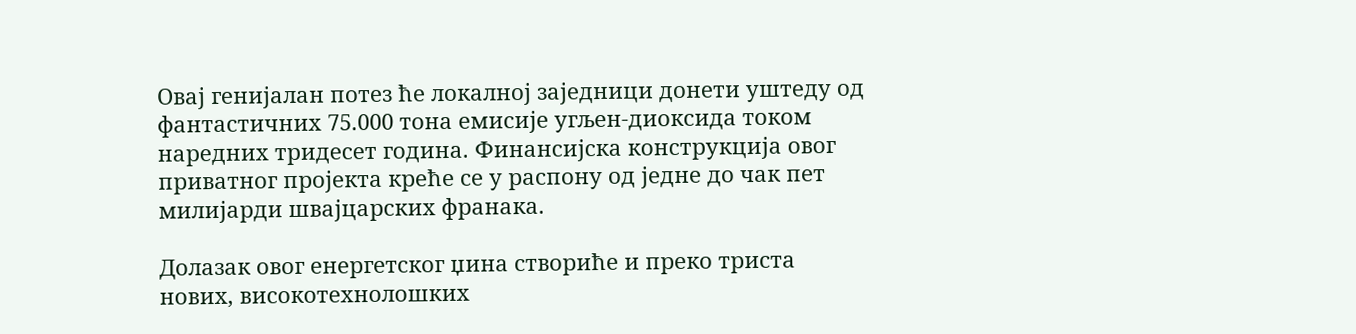Овај генијалан потез ће локалној заједници донети уштеду од фантастичних 75.000 тона емисије угљен-диоксида током наредних тридесет година. Финансијска конструкција овог приватног пројекта креће се у распону од једне до чак пет милијарди швајцарских франака.

Долазак овог енергетског џина створиће и преко триста нових, високотехнолошких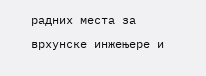радних места за врхунске инжењере и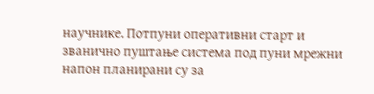научнике. Потпуни оперативни старт и званично пуштање система под пуни мрежни напон планирани су за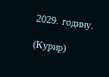2029. годину.

(Курир)